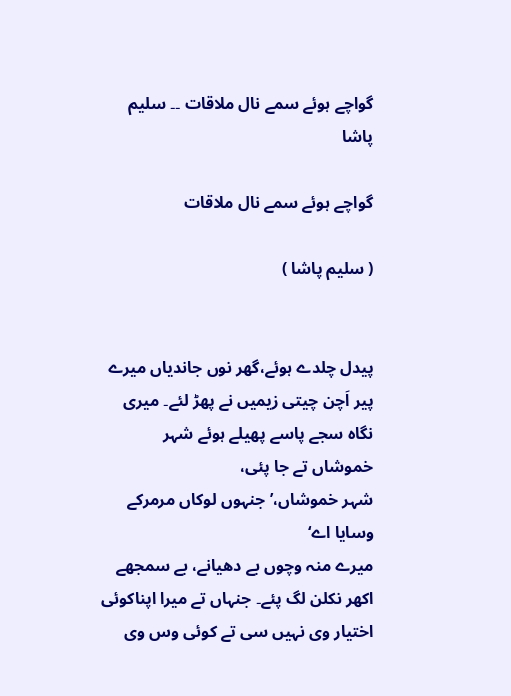گواچے ہوئے سمے نال ملاقات ۔۔ سلیم پاشا

گواچے ہوئے سمے نال ملاقات

( سلیم پاشا )


پیدل چلدے ہوئے،گھر نوں جاندیاں میرے پیر اَچن چیتی زیمیں نے پھڑ لئے۔ میری نگاہ سجے پاسے پھیلے ہوئے شہر خموشاں تے جا پئی،
شہر خموشاں،’ جنہوں لوکاں مرمرکے وسایا اے‘
میرے منہ وچوں بے دھیانے، بے سمجھے اکھر نکلن لگ پئے۔ جنہاں تے میرا اپناکوئی اختیار وی نہیں سی تے کوئی وس وی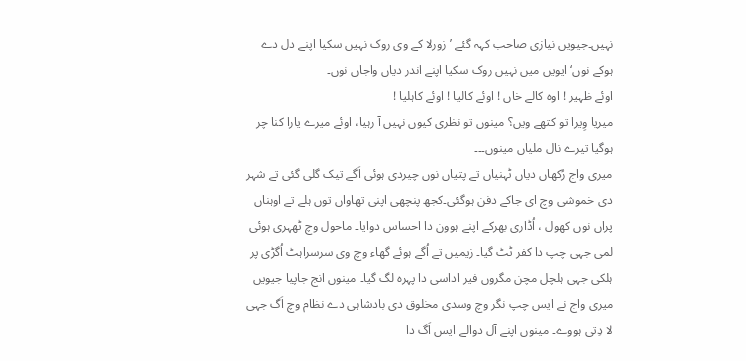نہیں۔جیویں نیازی صاحب کہہ گئے ’ زورلا کے وی روک نہیں سکیا اپنے دل دے ہوکے نوں‘ ایویں میں نہیں روک سکیا اپنے اندر دیاں واجاں نوں۔
اوئے ظہیر ! اوہ کالے خاں ! اوئے کالیا ! اوئے کاہلیا !
میریا وِیرا تو کتھے ویں؟ مینوں تو نظری کیوں نہیں آ رہیا، اوئے میرے یارا کنا چر ہوگیا تیرے نال ملیاں مینوں۔۔۔
میری واج رُکھاں دیاں ٹہنیاں تے پتیاں نوں چیردی ہوئی اَگے تیک گلی گئی تے شہر دی خموشی وچ ای جاکے دفن ہوگئی۔کجھ پنچھی اپنی تھاواں توں ہلے تے اوہناں پراں نوں کھول ، اُڈاری بھرکے اپنے ہوون دا احساس دوایا۔ ماحول وچ ٹھہری ہوئی لمی جہی چپ دا کفر ٹٹ گیا۔ زیمیں تے اُگے ہوئے گھاء وچ وی سرسراہٹ اُگڑی پر ہلکی جہی ہلچل مچن مگروں فیر اداسی دا پہرہ لگ گیا۔ مینوں انج جاپیا جیویں میری واج نے ایس چپ نگر وچ وسدی مخلوق دی بادشاہی دے نظام وچ اَگ جہی لا دِتی ہووے۔ مینوں اپنے آل دوالے ایس اَگ دا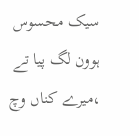سیک محسوس ہوون لگ پیا تے ،میرے کناں وچ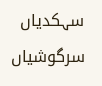سہکدیاں سرگوشیاں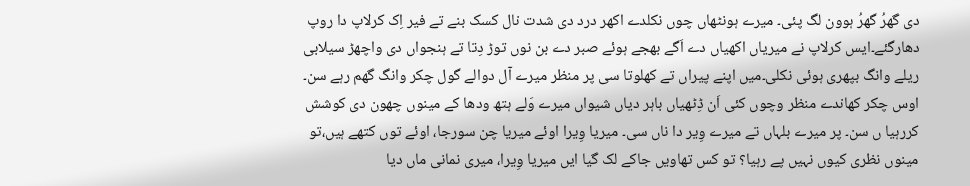دی گھرُ گھرُ ہوون لگ پئی۔ میرے ہونٹھاں چوں نکلدے اکھر درد دی شدت نال کسک بنے تے فیر اِک کرلاپ دا روپ دھارگئے۔ایس کرلاپ نے میریاں اکھیاں دے اَگے بھجے ہوئے صبر دے بن نوں توڑ دِتا تے ہنجواں دی واچھڑ سیلابی ریلے وانگ بپھری ہوئی نکلی۔میں اپنے پیراں تے کھلوتا سی پر منظر میرے آل دوالے گول چکر وانگ گھم رہے سن۔ اوس چکر کھاندے منظر وچوں کئی اَن ڈِٹھیاں باہر دیاں شیواں میرے وَلے ہتھ ودھا کے مینوں چھون دی کوشش کررہیا ں سن۔ پر میرے بلہاں تے میرے وِیر دا ناں سی۔ میریا وِیرا اوئے میریا چن سورجا، اوئے توں کتھے ہیں،تو مینوں نظری کیوں نہیں پے رہیا؟ تو کس تھاویں جاکے لک گیا ایں میریا وِیرا، میری نمانی ماں دیا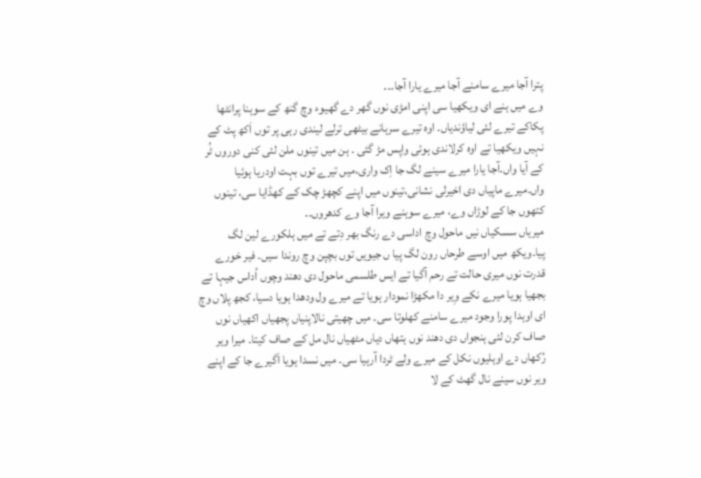پترا آجا میرے سامنے آجا میرے یارا آجا۔۔۔
وے میں ہنے ای ویکھیا سی اپنی امڑی نوں گھر دے گھیوء وچ گنھ کے سوہنا پرانٹھا پکاکے تیرے لئی لیاؤندیاں۔ اوہ تیرے سرہانے بیٹھی ترلے لیندی رہی پر توں اَکھ پٹ کے نہیں ویکھیا تے اوہ کرلاندی ہوئی واپس مڑ گئی ۔ ہن میں تینوں ملن لئی کنی دوروں ٹُر کے آیا واں۔آجا یارا میرے سینے لگ جا اِک واری،میں تیرے توں بہت اودریا ہوئیا واں۔میرے ماپیاں دی اخیرلی نشانی،تینوں میں اپنے کچھڑ چک کے کھڈایا سی، تینوں کتھوں جا کے لوڑاں وے، میرے سوہنے ویرا آجا وے کدھروں۔۔
میریاں سسکیاں نیں ماحول وچ اداسی دے رنگ بھر دِتے تے میں ہلکورے لین لگ پیا۔ویکھ میں اوسے طرحاں رون لگ پیا ں جیویں توں بچپن وچ روندا سیں۔ فیر خورے قدرت نوں میری حالت تے رحم آگیا تے ایس طلسمی ماحول دی دھند وچوں اُداس جیہا تے بجھیا ہویا میرے نکے وِیر دا مکھڑا نمودار ہویا تے میرے ول ودھدا ہویا دسیا، کجھ پلاں وچ ای اوہدا پورا وجود میرے سامنے کھلوتا سی۔ میں چھیتی نالاپنیاں پجھیاں اکھیاں نوں صاف کرن لئی ہنجواں دی دھند نوں ہتھاں دیاں مٹھیاں نال مل کے صاف کیتا۔ میرا ویر رُکھاں دے اوہلیوں نکل کے میرے ولے ٹردا آرہیا سی۔ میں نسدا ہویا اَگیرے جا کے اپنے ویر نوں سینے نال گھٹ کے لا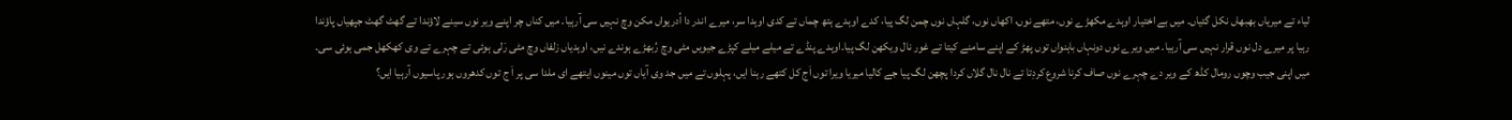لیاء تے میریاں بھبھاں نکل گئیاں۔ میں بے اختیار اوہدے مکھڑے نوں، متھے نوں، اکھاں نوں، گلہاں نوں چمن لگ پیا، کدے اوہدے ہتھ چماں تے کدی اوہدا سر، میرے اندر دا اُدریواں مکن وچ نہیں سی آرہیا۔ میں کناں چر اپنے ویر نوں سینے لاؤندا تے گھٹ گھٹ جپھیاں پاؤندا رہیا پر میرے دل نوں قرار نہیں سی آرہیا۔ میں ویرے نوں دونہاں باہنواں توں پھڑ کے اپنے سامنے کیتا تے غور نال ویکھن لگ پیا۔اوہدے پنڈے تے میلے میلے کپڑے جیویں مٹی وچ رُبھڑے ہوندے نیں، اوہدیاں زلفاں وچ مٹی رَلی ہوئی تے چہرے تے وی کھکھل جمی ہوئی سی۔ میں اپنی جیب وچوں رومال کڈھ کے ویر دے چہرے نوں صاف کرنا شروع کردِتا تے نال نال گلاں کردا پچھن لگ پیا جے کالیا میریا ویرا توں اَج کل کتھے رہنا ایں، پہلوں تے میں جد وی آیاں توں مینوں ایتھے ای ملدا سی پر اَ ج توں کدھروں ہور پاسیوں آرہیا ایں؟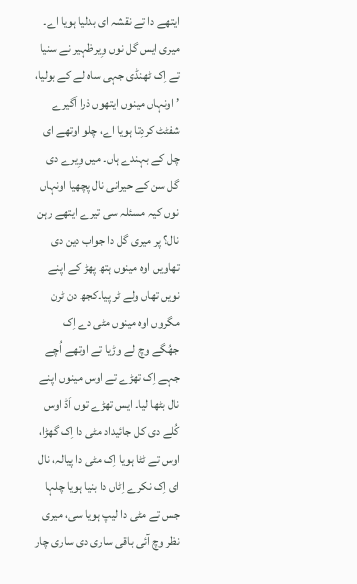ایتھے دا تے نقشہ ای بدلیا ہویا اے۔
میری ایس گل نوں وِیرظہیر نے سنیا تے اِک ٹھنڈی جہی ساہ لے کے بولیا، ’ اونہاں مینوں ایتھوں ذرا اَگیرے شفٹٹ کردِتا ہویا اے، چلو اوتھے ای چل کے بہندے ہاں۔ میں وِیرے دی گل سن کے حیرانی نال پچھیا اونہاں نوں کیہ مسئلہ سی تیرے ایتھے رہن نال؟ پر میری گل دا جواب دین دی تھاویں اوہ مینوں ہتھ پھڑ کے اپنے نویں تھاں ولے ٹر پیا۔کجھ دن ٹرن مگروں اوہ مینوں مٹی دے اِک جھُگے وچ لے وڑیا تے اوتھے اُچے جہے اِک تھڑے تے اوس مینوں اپنے نال بٹھا لیا۔ ایس تھڑے توں اَڈ اوس کُلے دی کل جائیداد مٹی دا اِک گھڑا، اوس تے ٹٹا ہویا اِک مٹی دا پیالہ، نال ای اِک نکرے اِٹاں دا بنیا ہویا چلہا جس تے مٹی دا لیپ ہویا سی، میری نظر وچ آئی باقی ساری دی ساری چار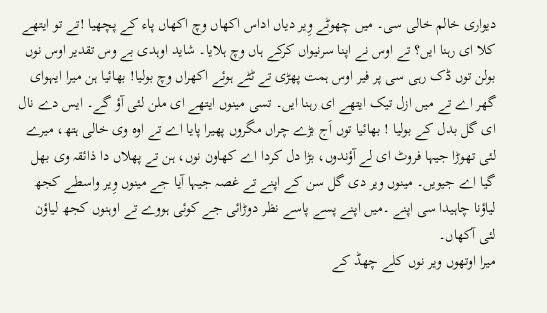دیواری خالم خالی سی۔ میں چھوٹے وِیر دیاں اداس اکھاں وچ اکھاں پاء کے پچھیا !تے تو ایتھے کلا ای رہنا ایں؟ تے اوس نے اپنا سرنیواں کرکے ہاں وچ ہلایا۔ شاید اوہدی بے وس تقدیر اوس نوں بولن توں ڈک رہی سی پر فیر اوس ہمت پھڑی تے ٹٹے ہوئے اکھراں وچ بولیا! بھائیا ہن میرا ایہوای گھر اے تے میں ازل تیک ایتھے ای رہنا ایں۔ تسی مینوں ایتھے ای ملن لئی آؤ گے۔ ایس دے نال ای گل بدل کے بولیا ! بھائیا توں اَج بڑے چراں مگروں پھیرا پایا اے تے اوہ وی خالی ہتھ، میرے لئی تھوڑا جیہا فروٹ ای لے آؤندوں، بڑا دل کردا اے کھاون نوں، ہن تے پھلاں دا ذائقہ وی بھل گیا اے جیویں۔ مینوں ویر دی گل سن کے اپنے تے غصہ جیہا آیا جے مینوں وِیر واسطے کجھ لیاؤنا چاہیدا سی اپنے ۔میں اپنے پسے پاسے نظر دوڑائی جے کوئی ہووے تے اوہنوں کجھ لیاؤن لئی آکھاں۔
میرا اوتھوں ویر نوں کلے چھڈ کے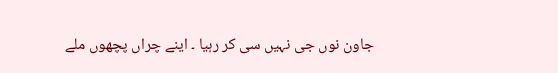جاون نوں جی نہیں سی کر رہیا ۔ اینے چراں پچھوں ملے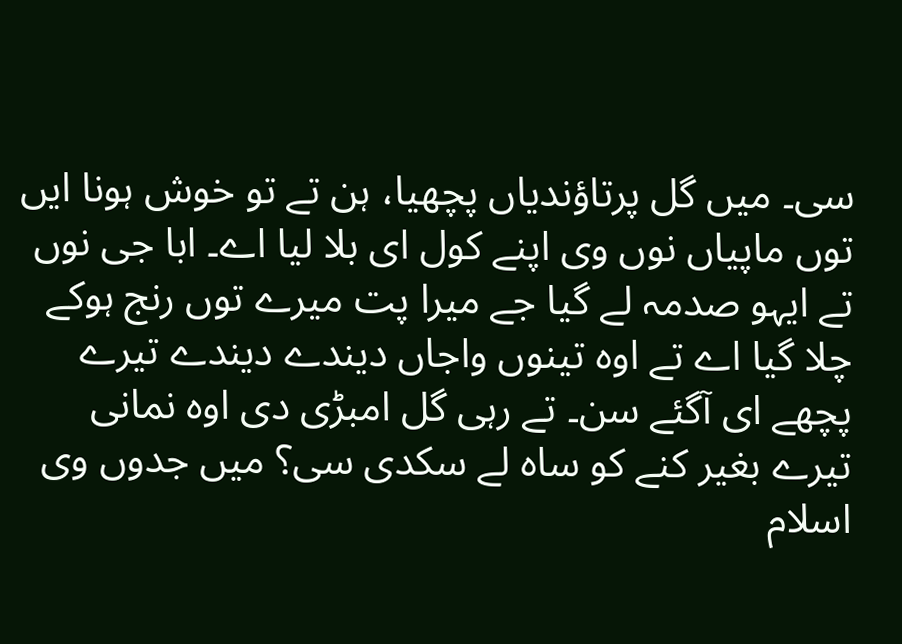سی۔ میں گل پرتاؤندیاں پچھیا، ہن تے تو خوش ہونا ایں توں ماپیاں نوں وی اپنے کول ای بلا لیا اے۔ ابا جی نوں تے ایہو صدمہ لے گیا جے میرا پت میرے توں رنج ہوکے چلا گیا اے تے اوہ تینوں واجاں دیندے دیندے تیرے پچھے ای آگئے سن۔ تے رہی گل امبڑی دی اوہ نمانی تیرے بغیر کنے کو ساہ لے سکدی سی؟ میں جدوں وی اسلام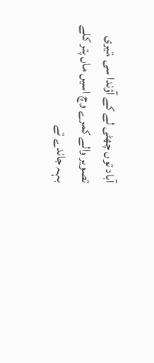آباد توں چھٹی لے کے آؤندا سی ،تیری تصویر والے کمرے وچ اسیں ماں پتر کلے بہہ جاندے تے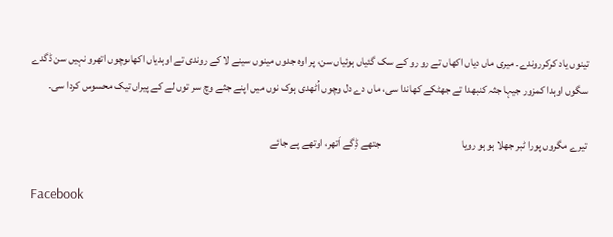تینوں یاد کرکرروندے۔ میری ماں دیاں اکھاں تے رو رو کے سک گئیاں ہوئیاں سن، پر اوہ جدوں مینوں سینے لا کے روندی تے اوہدیاں اکھاںوچوں اتھرو نہیں سن ڈگدے سگوں اوہدا کمزور جیہا جثہ کنبھدا تے جھٹکے کھاندا سی، ماں دے دل وچوں اُٹھدی ہوک نوں میں اپنے جثے وچ سر توں لے کے پیراں تیک محسوس کردا سی۔

تیرے مگروں پورا ٹبر جھلا ہو ہو رویا                                      جتھے ڈِگے اَتھر، اوتھے پے جائے

Facebook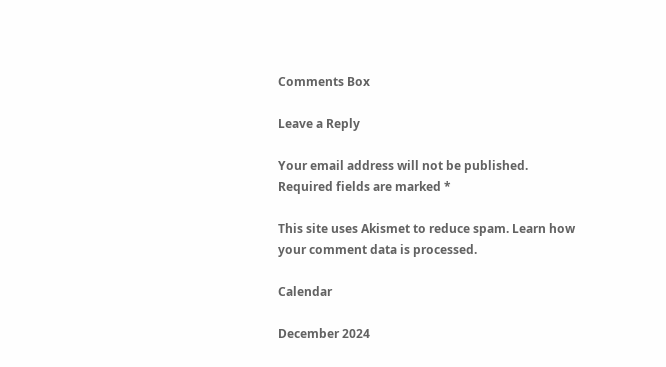Comments Box

Leave a Reply

Your email address will not be published. Required fields are marked *

This site uses Akismet to reduce spam. Learn how your comment data is processed.

Calendar

December 2024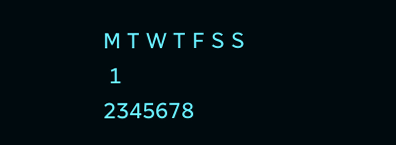M T W T F S S
 1
2345678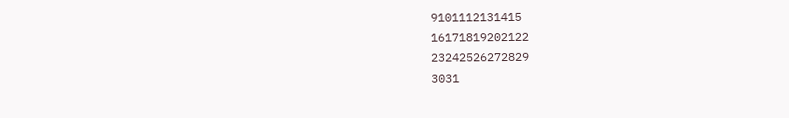9101112131415
16171819202122
23242526272829
3031